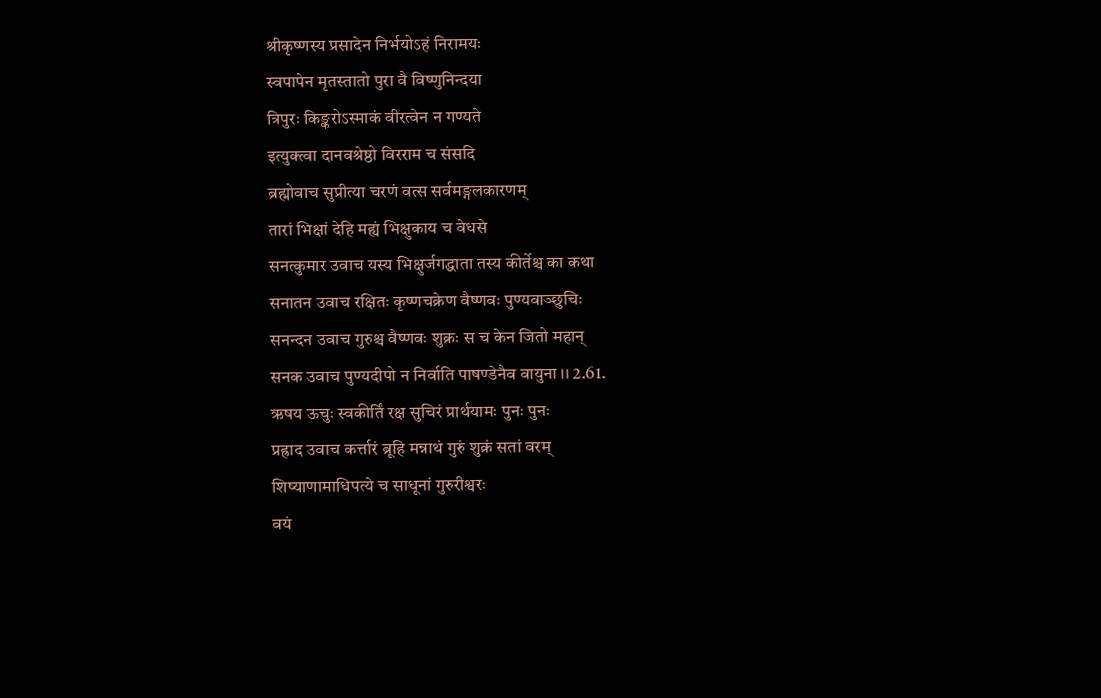श्रीकृष्णस्य प्रसादेन निर्भयोऽहं निरामयः
स्वपापेन मृतस्तातो पुरा वै विष्णुनिन्दया
त्रिपुरः किङ्करोऽस्माकं वीरत्वेन न गण्यते
इत्युक्त्वा दानवश्रेष्ठो विरराम च संसदि
ब्रह्मोवाच सुप्रीत्या चरणं वत्स सर्वमङ्गलकारणम्
तारां भिक्षां देहि मह्यं भिक्षुकाय च वेधसे
सनत्कुमार उवाच यस्य भिक्षुर्जगद्धाता तस्य कीर्तेश्च का कथा
सनातन उवाच रक्षितः कृष्णचक्रेण वैष्णवः पुण्यवाञ्छुचिः
सनन्दन उवाच गुरुश्च वैष्णवः शुक्रः स च केन जितो महान्
सनक उवाच पुण्यदीपो न निर्वाति पाषण्डेनैव वायुना ।। 2.61.
ऋषय ऊचुः स्वकीर्तिं रक्ष सुचिरं प्रार्थयामः पुनः पुनः
प्रह्राद उवाच कर्त्तारं ब्रूहि मन्नाथं गुरुं शुक्रं सतां वरम्
शिष्याणामाधिपत्ये च साधूनां गुरुरीश्वरः
वयं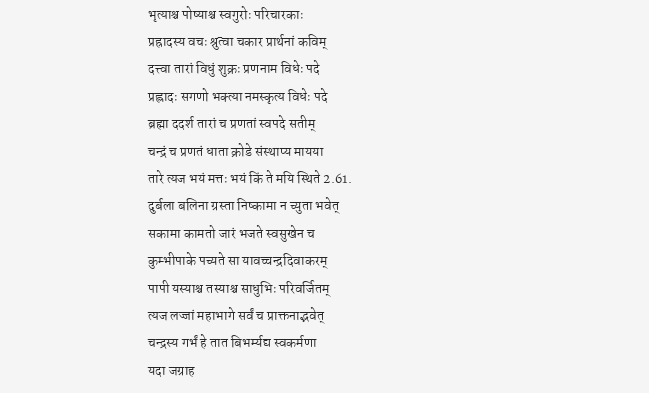भृत्याश्च पोष्याश्च स्वगुरोः परिचारकाः
प्रह्रादस्य वचः श्रुत्वा चकार प्रार्थनां कविम्
दत्त्वा तारां विधुं शुक्रः प्रणनाम विधेः पदे
प्रह्लादः सगणो भक्त्या नमस्कृत्य विधेः पदे
ब्रह्मा ददर्श तारां च प्रणतां स्वपदे सतीम्
चन्द्रं च प्रणतं धाता क्रोडे संस्थाप्य मायया
तारे त्यज भयं मत्तः भयं किं ते मयि स्थिते 2.61.
दुर्बला बलिना ग्रस्ता निष्कामा न च्युता भवेत्
सकामा कामतो जारं भजते स्वसुखेन च
कुम्भीपाके पच्यते सा यावच्चन्द्रदिवाकरम्
पापी यस्याश्च तस्याश्च साधुभिः परिवर्जितम्
त्यज लज्जां महाभागे सर्वं च प्राक्तनाद्भवेत्
चन्द्रस्य गर्भं हे तात बिभर्म्यद्य स्वकर्मणा
यदा जग्राह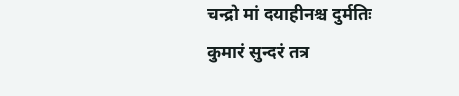चन्द्रो मां दयाहीनश्च दुर्मतिः
कुमारं सुन्दरं तत्र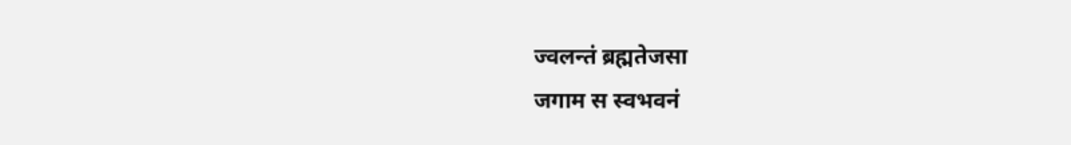ज्वलन्तं ब्रह्मतेजसा
जगाम स स्वभवनं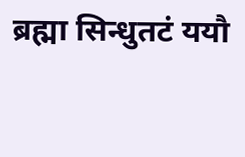ब्रह्मा सिन्धुतटं ययौ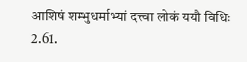आशिषं शम्भुधर्माभ्यां दत्त्वा लोकं ययौ विधिः 2.61.